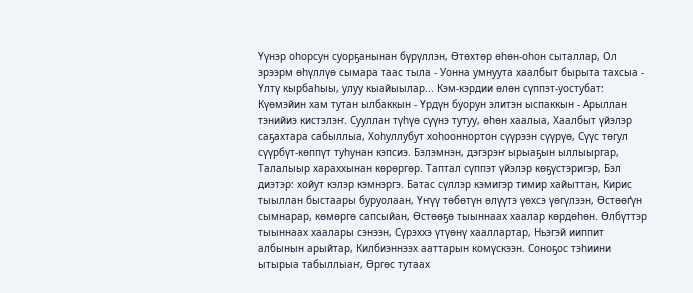Үүнэр оһорсун суорҕанынан бүрүллэн, Өтөхтөр өһөн-оһон сыталлар, Ол эрээрм өһүллүө сымара таас тыла - Уонна умнуута хаалбыт бырыта тахсыа - Үлтү кырбаһыы, улуу кыайыылар... Кэм-кэрдии өлөн сүппэт-уостубат: Күөмэйин хам тутан ылбаккын - Үрдүн буорун элитэн ыспаккын - Арыллан тэнийиэ кистэлэҥ. Сууллан түһүө сүүнэ тутуу, өһөн хаалыа, Хаалбыт үйэлэр саҕахтара сабыллыа, Хоһуллубут хоһооннортон сүүрээн сүүрүө, Сүүс төгул сүүрбүт-көппүт туһунан кэпсиэ. Бэлэмнэн, дэгэрэҥ ырыаҕын ыллыыргар, Талалыыр хараххынан көрөргөр. Таптал сүппэт үйэлэр көҕүстэригэр, Бэл диэтэр: хойут кэлэр кэмнэргэ. Батас сүллэр кэмигэр тимир хайыттан, Кирис тыыллан быстаары буруолаан, Үҥүү төбөтүн өлүүтэ үөхсэ үөгүлээн, Өстөөґүн сымнарар, көмөргө сапсыйан, Өстөөҕө тыыннаах хаалар көрдөһөн. Өлбүттэр тыыннаах хаалары сэнээн, Сүрэххэ үтүөнү хааллартар, Ньэгэй ииппит албынын арыйтар, Килбиэннээх ааттарын комүскээн. Соноҕос тэһиини ытырыа табыллыаҥ, Өргөс тутаах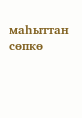маһыттан сөпкө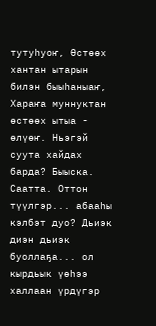тутуһуоҥ, Өстөөх хантан ытарын билэн быыһаныаҥ, Хараҥа муннуктан өстөөх ытыа - өлүөҥ. Ньэгэй суута хайдах барда? Быыска. Саатта. Оттон түүлгэр... абааһы кэлбэт дуо? Дьиэк диэн дьиэк буоллаҕа... ол кырдьык үөһээ халлаан үрдүгэр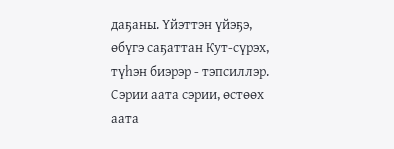даҕаны. Үйэттэн үйэҕэ, өбүгэ саҕаттан Кут-сүрэх, түһэн биэрэр - тэпсиллэр. Сэрии аата сэрии, өстөөх аата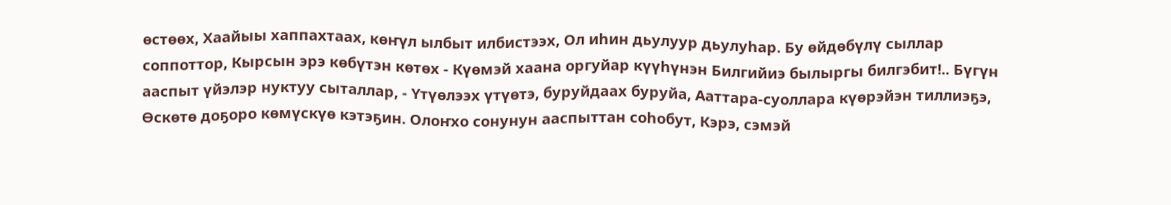өстөөх, Хаайыы хаппахтаах, көҥүл ылбыт илбистээх, Ол иһин дьулуур дьулуһар. Бу өйдөбүлү сыллар соппоттор, Кырсын эрэ көбүтэн көтөх - Күөмэй хаана оргуйар күүһүнэн Билгийиэ былыргы билгэбит!.. Бүгүн ааспыт үйэлэр нуктуу сыталлар, - Үтүөлээх үтүөтэ, буруйдаах буруйа, Ааттара-суоллара күөрэйэн тиллиэҕэ, Өскөтө доҕоро көмүскүө кэтэҕин. Олоҥхо сонунун ааспыттан соһобут, Кэрэ, сэмэй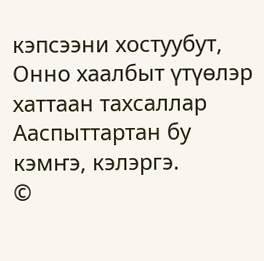кэпсээни хостуубут, Онно хаалбыт үтүөлэр хаттаан тахсаллар Ааспыттартан бу кэмҥэ, кэлэргэ.
©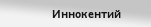Иннокентий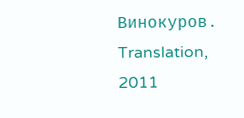Винокуров. Translation, 2011